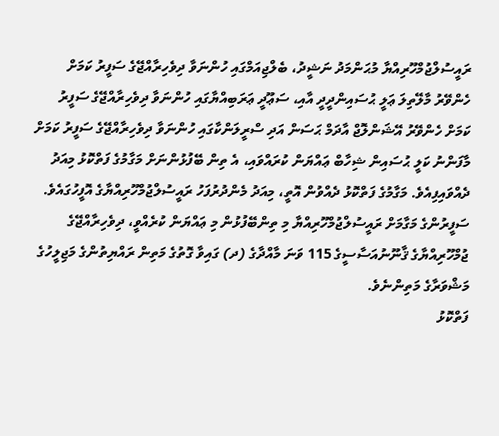ރައީސުލްޖުމްހޫރިއްޔާ މުޙަންމަދު ނަޝީދު، ބެލްޖިއަމްގައި ހުންނަވާ ދިވެހިރާއްޖޭގެ ސަފީރު ކަމަށް ހެންވޭރު މާލޭތިލަ ޢަލީ ޙުސައިންދީދީ އާއި، ސަޢޫދީ ޢަރަބިއްޔާގައި ހުންނަވާ ދިވެހިރާއްޖޭގެ ސަފީރު ކަމަށް ހެންވޭރު އޭޝަންލޮޖް އާދަމް ޙަސަން އަދި ސްރީލަންކާގައި ހުންނަވާ ދިވެހިރާއްޖޭގެ ސަފީރު ކަމަށް މާފަންނު ކަލީ ޙުސައިން ޝިހާބް ޢައްޔަން ކުރައްވައި، އެ ތިން ބޭފުޅުންނަށް މަގާމުގެ ފަތްކޮޅު މިއަދު ދެއްވައިފިއެވެ. މަގާމުގެ ފަތްކޮޅު ދެއްވުން އޮތީ، މިއަދު މެންދުރުފަހު ރައީސުލްޖުމްހޫރިއްޔާގެ އޮފީހުގައެވެ.
ސަފީރުންގެ މަގާމަށް ރައީސުލްޖުމްހޫރިއްޔާ މި ތިންބޭފުޅުން މި ޢައްޔަން ކުރެއްވީ، ދިވެހިރާއްޖޭގެ ޖުމްހޫރިއްޔާގެ ޤާނޫނުއަސާސީގެ 115 ވަނަ މާއްދާގެ (ދ) ގައިވާ ގޮތުގެ މަތިން ރައްޔިތުންގެ މަޖިލީހުގެ މަޝްވަރާގެ މަތިންނެވެ.
ފަތްކޮޅު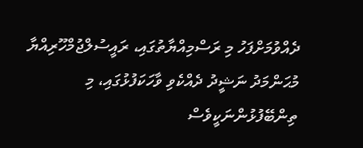ދެއްވުމަށްފަހު މި ރަސްމިއްޔާތުގައި، ރައީސުލްޖުމްހޫރިއްޔާ މުޙަންމަދު ނަޝީދު ދެއްކެވި ވާހަކަފުޅުގައި، މި ތިންބޭފުޅުންނަކީވެސް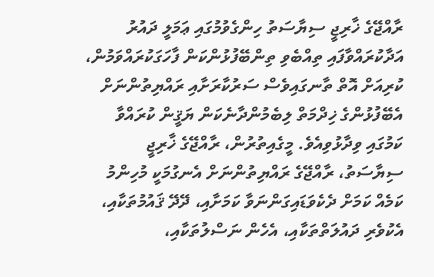ރާއްޖޭގެ ޚާރިޖީ ސިޔާސަތު ހިންގެވުމުގައި ޢަމަލީ ދައުރު އަދާކުރައްވާފައި ތިއްބެވި ތިންބޭފުޅުންކަން ފާހަގަކުރައްވަމުން، ކުރިއަށް އޮތް ތާނގައިވެސް ސަރުކާރަށާއި ރައްޔިތުންނަށް އެބޭފުޅުންގެ ޚިދްމަތް ލިބެމުންދާނެކަން ޔަޤީން ކުރައްވާ ކަމުގައި ވިދާޅުވިއެވެ. މީގެއިތުރުން، ރާއްޖޭގެ ޚާރިޖީ ސިޔާސަތު، ރާއްޖޭގެ ރައްޔިތުންނަށް އެނގުމަކީ މުހިންމު ކަމެއް ކަމަށް ދެކެވަޑައިގަންނަވާ ކަމަށާއި، ދޭދޭ ޤައުމުތަކާއި، އެކުވެރި ދައުލަތްތަކާއި، އެހެން ނަސްލުތަކާއި،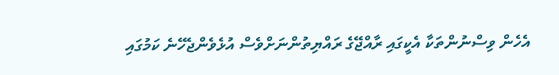އެހެން ވިސްނުންތަކާ އެކީގައި ރާއްޖޭގެ ރައްޔިތުންނަށްވެސް އުޅެވެންޖެހޭނެ ކަމުގައި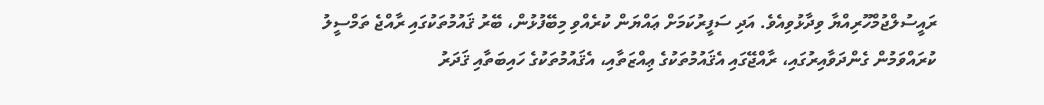ރައީސުލްޖުމްހޫރިއްޔާ ވިދާޅުވިއެވެ. އަދި ސަފީރުކަމަށް ޢައްޔަން ކުރެއްވި މިބޭފުޅުން، ބޭރު ޤައުމުތަކުގައި ރާއްޖެ ތަމްސީލު ކުރައްވަމުން ގެންދަވާއިރުގައި، ރާއްޖޭގައި އެޤައުމުތަކުގެ ޢިއްޒަތާއި، އެޤައުމުތަކުގެ ހައިބަތާއި ޤަދަރު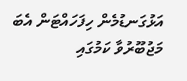އަޅުގަނޑުމެން ހިފަހައްޓަން އެބަ މަޖުބޫރުވާ ކަމުގައި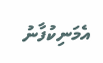އެމަނިކުފާނު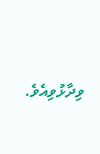ވިދާޅުވިއެވެ.